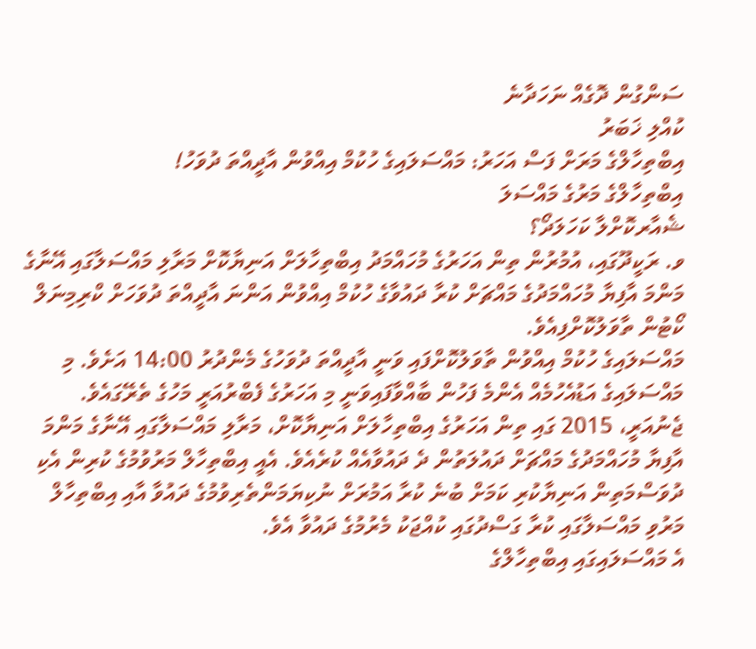ސަންގުން ދޮގެއް ނަހަދާނެ
ކުއްލި ޚަބަރު
އިބްތިހާލްގެ މަރަށް ފަސް އަހަރު: މައްސަލައިގެ ހުކުމް އިއްވުން އާދީއްތަ ދުވަހު!
އިބްތިހާލްގެ މަރުގެ މައްސަލަ
ޝެއާރކޮށްލާ ކަހަލަދޯ؟
ވ. ރަކީދޫގައި، އުމުރުން ތިން އަހަރުގެ މުހައްމަދު އިބްތިހާލަށް އަނިޔާކޮށް މަރާލި މައްސަލާގައި އޭނާގެ މަންމަ އާފިޔާ މުހައްމަދުގެ މައްޗަށް ކުރާ ދައުވާގެ ހުކުމް އިއްވުން އަންނަ އާދީއްތަ ދުވަހަށް ކްރިމިނަލް ކޯޓުން ތާވަލުކޮށްފިއެވެ.
މައްސަލައިގެ ހުކުމް އިއްވުން ތާވަލުކޮށްފައި ވަނީ އާދީއްތަ ދުވަހުގެ މެންދުރު 14:00 އަށެވެ. މި މައްސަލައިގެ އަޑުއެހުމެއް އެންމެ ފަހުން ބާއްވާފައިވަނީ މި އަހަރުގެ ފެބްރުއަރީ މަހުގެ ތެރޭގައެވެ.
ޖެނުއަރީ، 2015 ގައި ތިން އަހަރުގެ އިބްތިހާލަށް އަނިޔާކޮށް، މަރާލި މައްސަލާގައި އޭނާގެ މަންމަ އާފިޔާ މުހައްމަދުގެ މައްޗަށް ދައުލަތުން ދެ ދައުވާއެއް ކުރެއެވެ. އެއީ އިބްތިހާލް މަރުވުމުގެ ކުރިން އެކި ދުވަސްމަތިން އަނިޔާކުރި ކަމަށް ބުނެ ކުރާ އަމުރަށް ނުކިޔަމަންތެރިވުމުގެ ދައުވާ އާއި އިބްތިހާލް މަރުވި މައްސަލާގައި ކުރާ ގަސްދުގައި ކުއްޖަކު މެރުމުގެ ދައުވާ އެވެ.
އެ މައްސަލައިގައި އިބްތިހާލްގެ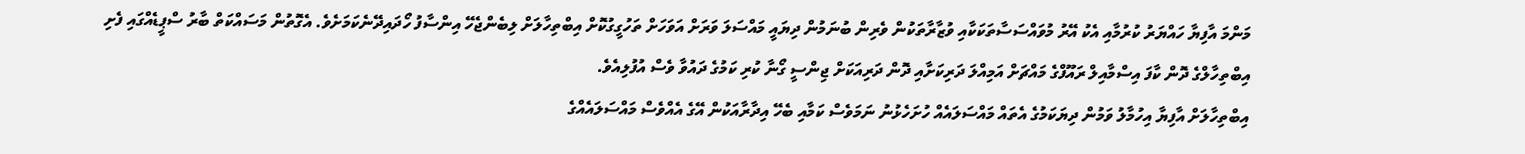މަންމަ އާފިޔާ ހައްޔަރު ކުރުމާއި އެކު އޭރު މުވައްސަސާތަކަކާއި ވުޒާރާތަކުން ވެރިން ބުނަމުން ދިޔައީ މައްސަލަ ވަރަށް އަވަހަށް ތަހުގީގުކޮށް އިބްތިހާލަށް ލިބެންޖެހޭ އިންސާފު ހޯދައިދޭނެކަމަށެވެ. އެގޮތުން މަސައްކަތް ބާރު ސްޕީޑެއްގައި ފެށި އިބްތިހާލްގެ ދޮން ކާފަ އިސްމާއިލް ރައޫފްގެ މައްޗަށް އަމިއްލަ ދަރިކަށާއި ދޮން ދަރިއަކަށް ޖިންސީ ގޯނާ ކުރި ކަމުގެ ދައުވާ ވެސް އުފުލިއެވެ.
އިބްތިހާލަށް އާފިޔާ އިހުމާލު ވަމުން ދިޔަކަމުގެ އެތައް މައްސަލައެއް ހުށަހެޅުނު ނަމަވެސް ކަމާއި ބެހޭ އިދާރާއަކުން އޭގެ އެއްވެސް މައްސަލައެއްގެ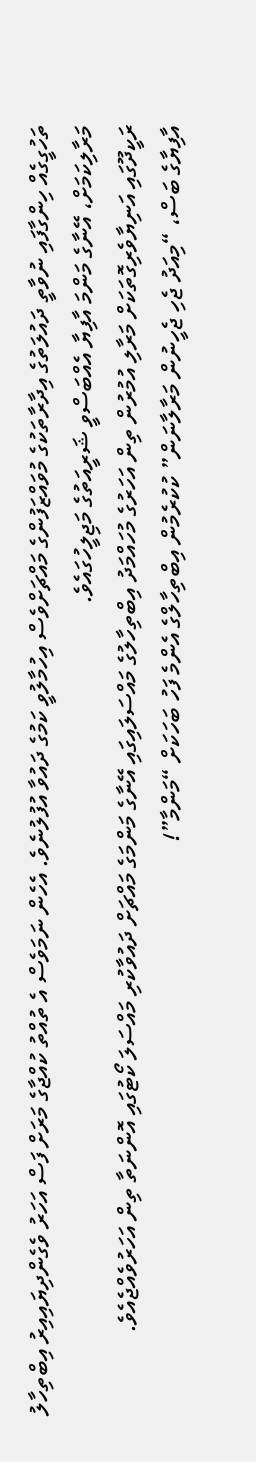ތަހުގީގެއް ހިންގާފައި ނުވާތީ ދައުލަތުގެ އިދާރާތަކުގެ މުވައްޒަފުންގެ މައްޗަށްވެސް އިހުމާލުވީ ކަމުގެ ދައުވާ އުފުލުނެވެ. އެހެން ނަމަވެސް އެ ތުއްތު ކުއްޖާގެ މަރަށް ފަސް އަހަރު ވެގެންދިޔައިއިރު އިބްތިހާލު މަރާލިކަމަށް، އޭނާގެ މަންމަ އާފިޔާ އެއްބަސްވީ ޝަރީއަތުގެ މަޖިލީހުގައެވެ.
ރަކީދޫގައި އަނިޔާވެރިގޮތަކަށް މަރާލި އުމުރުން ތިން އަހަރުގެ މުހައްމަދު އިބްތިހާލުގެ މައްސަލައިގައި އޭނާގެ މަންމަގެ މައްޗަށް ދައުވާކުރި މައްސަލަ ކޯޓުގައި އޮންނަތާ ތިން އަހަރުވެއްޖެއެވެ.
އާފިޔާގެ ބަސް، “މިއަދު ޖެހި ޖެހީނުން މަރާލާނަން” ކުކުރެމުން އިބްތިހާލްގެ އެންމެ ފަހު ބަހަކަށް “މަންމާ”!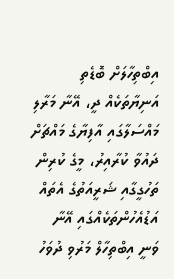އިބްތިހާލަށް ބޮޑެތި އަނިޔާތަކެއް ދީ، އޭނާ މަރާލި މައްސަލާގައި އާފިޔާގެ މައްޗަށް ދައުވާ ކުރާއިރު، މީގެ ކުރިން ތަހުގީގާއި ޝަރީއަތުގެ އެތައް އަޑުއެހުންތަކެއްގައި އޭނާ ވަނީ އިބްތިހާލް މަރުވި ދުވަހު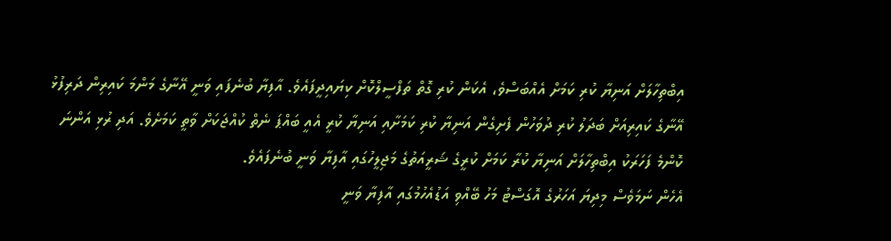އިބްތިހާލަށް އަނިޔާ ކުރި ކަމަށް އެއްބަސްވެ، އެކަން ކުރި ގޮތް ތަފްސީލްކޮށް ކިޔައިދީފައެވެ. އާފިޔާ ބުނެފައި ވަނީ އޭނާގެ މަންމަ ކައިރިން ދަރިފުޅު އޭނާގެ ކައިރިއަށް ބަދަލު ކުރި ދުވަހުން ފެށިގެން އަނިޔާ ކުރި ކަމަށާއި އަނިޔާ ކުރީ އެއީ ބައްޕަ ނެތް ކުއްޖަކަށް ވާތީ ކަމަށެވެ. އަދި ރުޅި އަންނަ ކޮންމެ ފަހަރަކު އިބްތިހާލަށް އަނިޔާ ކުރާ ކަމަށް ކުރީގެ ޝަރީއަތުގެ މަޖިލީހުގައި އާފިޔާ ވަނީ ބުނެފައެވެ.
އެހެން ނަމަވެސް މިދިޔަ އަހަރުގެ އޮގަސްޓު މަހު ބޭއްވި އަޑުއެހުމުގައި އާފިޔާ ވަނީ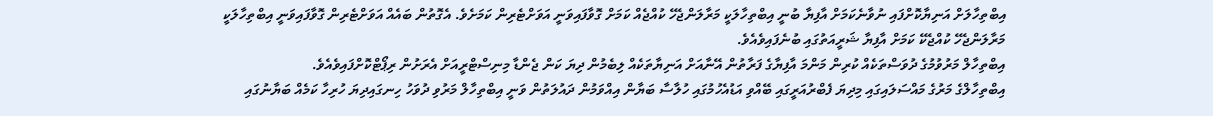އިބްތިހާލަށް އަނިޔާކޮށްފައި ނުވާނެކަމަށް އާފިޔާ ބުނީ އިބްތިހާލަކީ މަރާލަންޖެހޭ ކުއްޖެއް ކަމަށް ގޮވާފައިވަނީ އަވަށްޓެރިން ކަމަށެވެ. އެގޮތުން ބައެއް އަވަށްޓެރިން ގޮވާފައިވަނީ އިބްތިހާލަކީ މަރާލަންޖެހޭ ކުއްޖެކޭ ކަމަށް އާފިޔާ ޝަރީއަތުގައި ބުނެފައިވެއެވެ.
އިބްތިހާލް މަރުވުމުގެ ދުވަސްތަކެއް ކުރިން މަންމަ އާފިޔާގެ ފަރާތުން އޭނާއަށް އަނިޔާތަކެއް ލިބެމުން ދިޔަ ކަން ޖެންޑާ މިނިސްޓްރީއަށް އެރަށުން ރިޕޯޓްކޮށްފައިވެއެވެ.
އިބްތިހާލްގެ މަރުގެ މައްސަލައިގައި މިދިޔަ ފެބްރުއަރީގައި ބޭއްވި އަޑުއެހުމުގައި ހުލާސާ ބަޔާން އިއްވަމުން ދައުލަތުން ވަނީ އިބްތިހާލް މަރުވި ދުވަހު ހިނގައިދިޔަ ހުރިހާ ކަމެއް ބަޔާނުގައި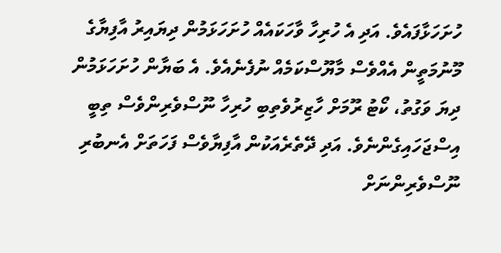ހުށަހަޅާފައެވެ. އަދި އެ ހުރިހާ ވާހަކައެއް ހުށަހަޅަމުން ދިޔައިރު އާފިޔާގެ މޫނުމަތީން އެއްވެސް މާޔޫސްކަމެއް ނުފެނެއެވެ. އެ ބަޔާން ހުށަހަޅަމުން ދިޔަ ވަގުތު، ކޯޓު ރޫމަށް ހާޒިރުވެތިބި ހުރިހާ ނޫސްވެރިންވެސް ތިބީ އިސްޖަހައިގެންނެވެ. އަދި ދޭތެރެއަކުން އާފިޔާވެސް ފަހަތަށް އެނބުރި ނޫސްވެރިންނަށް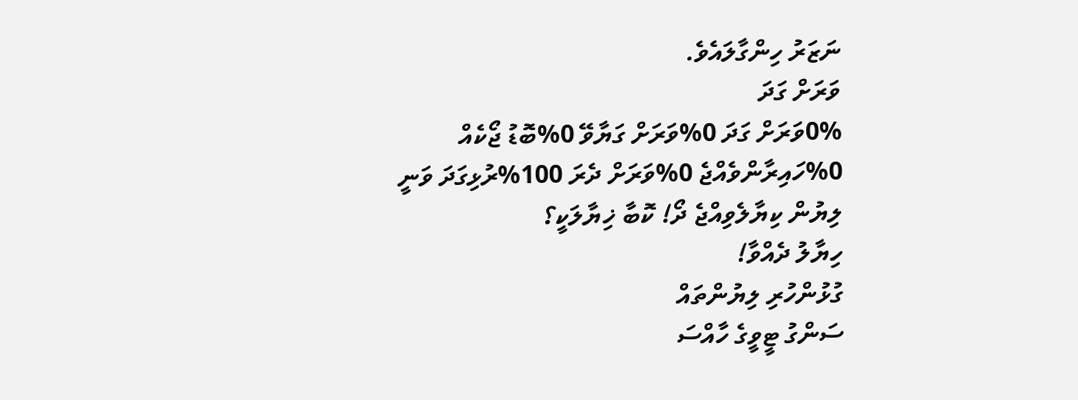ނަޒަރު ހިންގާލައެވެ.
ވަރަށް ގަދަ
0%ވަރަށް ގަދަ 0%ވަރަށް ގަޔާވޭ 0%ބޮޑު ޖޯކެއް 0%ހައިރާންވެއްޖެ 0%ވަރަށް ދެރަ 100%ރުޅިގަދަ ވަނީ
ލިޔުން ކިޔާލެވިއްޖެ ދޯ! ކޮބާ ޚިޔާލަކީ؟
ހިޔާލު ދެއްވާ!
ގުޅުންހުރި ލިޔުންތައް
ސަންގު ޓީވީގެ ހާއްސަ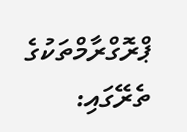ޕްރޮގްރާމްތަކުގެ ތެރޭގައި: